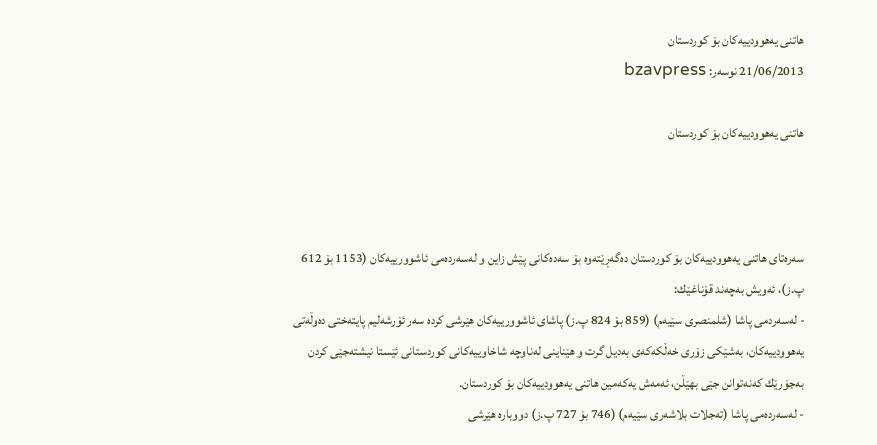هاتنی‌ یه‌هوودییه‌كان بۆ كوردستان
21/06/2013 نوسەر: bzavpress

هاتنی‌ یه‌هوودییه‌كان بۆ كوردستان



سه‌ره‌تای‌ هاتنی‌ یه‌هوودییه‌كان بۆ كوردستان ده‌گه‌ڕێته‌وه‌ بۆ سه‌ده‌كانی‌ پێش زاین و له‌سه‌رده‌می‌ ئاشوورییه‌كان (1153 بۆ 612 پ.ز)، ئه‌ویش به‌چه‌ند قۆناغێك:
- له‌سه‌ردمی‌ پاشا (شلمنصری‌ سێیه‌م) (859 بۆ 824 پ.ز) پاشای‌ ئاشوورییه‌كان هێرشی‌ كرده‌ سه‌ر ئۆرشه‌لیم پایته‌ختی‌ ده‌وڵه‌تی‌ یه‌هوودییه‌كان، به‌شێكی‌ زۆری خه‌ڵكه‌كه‌ی‌ به‌دیل گرت و هێناینی‌ له‌ناوچه‌ شاخاوییه‌كانی‌ كوردستانی‌ ئێستا نیشته‌جێی‌ كردن به‌جۆرێك كه‌نه‌توانن جێی بهێڵن، ئه‌مه‌ش یه‌كه‌مین هاتنی‌ یه‌هوودییه‌كان بۆ كوردستان.
- له‌سه‌رده‌می‌ پاشا (ته‌جلات بلاشه‌ری‌ سێیه‌م) (746 بۆ 727 پ.ز) دووباره‌ هێرشی‌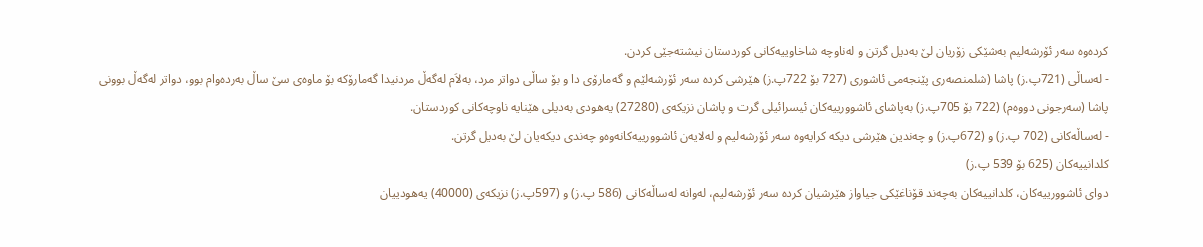كرده‌وه‌ سه‌ر ئۆرشه‌لیم به‌شێكی‌ زۆریان لێ‌ به‌دیل گرتن و له‌ناوچه‌ شاخاوییه‌كانی‌ كوردستان نیشته‌جێی كردن.
- له‌ساڵی‌ (721پ.ز) پاشا (شلمنصه‌ری‌ پێنجه‌می‌ ئاشوری‌ (727 بۆ 722پ.ز) هێرشی‌ كرده‌ سه‌ر ئۆرشه‌لێم و گه‌مارۆی‌ دا و بۆ ساڵی‌ دواتر مرد، به‌لاَم له‌گه‌ڵ مردنیدا گه‌مارۆكه‌ بۆ ماوه‌ی‌ سێ‌ ساڵ به‌رده‌وام بوو، دواتر له‌گه‌ڵ بوونی‌ پاشا (سه‌رجونی‌ دووه‌م) (722 بۆ 705پ.ز) به‌پاشای‌ ئاشوورییه‌كان ئیسرائیلی‌ گرت و پاشان نزیكه‌ی‌ (27280) یه‌هودی‌ به‌دیلی‌ هێنایه‌ ناوچه‌كانی‌ كوردستان.
- له‌ساڵه‌كانی‌ (702 پ.ز) و (672پ.ز) و چه‌ندین هێرشی‌ دیكه‌ كرایه‌وه‌ سه‌ر ئۆرشه‌لیم و له‌لایه‌ن ئاشوورییه‌كانه‌وه‌و چه‌ندی‌ دیكه‌یان لێ به‌دیل گرتن.
كلدانییه‌كان (625 بۆ 539 پ.ز)
دوای‌ ئاشوورییه‌كان، كلدانییه‌كان به‌چه‌ند قۆناغێكی‌ جیاواز هێرشیان كرده‌ سه‌ر ئۆرشه‌لیم، له‌وانه‌ له‌ساڵه‌كانی‌ (586 پ.ز) و (597پ.ز) نزیكه‌ی‌ (40000) یه‌هودییان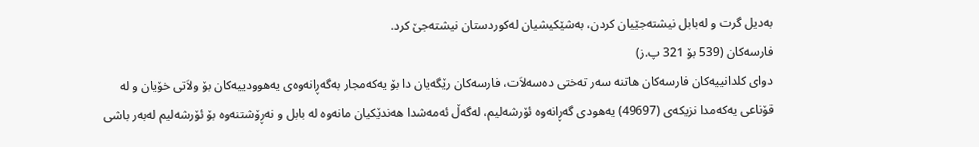به‌دیل گرت و له‌بابل نیشته‌جێیان كردن، به‌شێكیشیان له‌كوردستان نیشته‌جێ‌ كرد.
فارسه‌كان (539 بۆ 321 پ.ز)
دوای‌ كلدانییه‌كان فارسه‌كان هاتنه‌ سه‌ر ته‌ختی‌ ده‌سه‌لاَت، فارسه‌كان رێگه‌یان دا بۆ یه‌كه‌مجار به‌گه‌ڕانه‌وه‌ی‌ یه‌هوودییه‌كان بۆ ولاَتی‌ خۆیان و له‌ قۆناعی‌ یه‌كه‌مدا نزیكه‌ی‌ (49697) یه‌هودی‌ گه‌ڕانه‌وه‌ ئۆرشه‌لیم، له‌گه‌ڵ ئه‌مه‌شدا هه‌ندێكیان مانه‌وه‌ له‌ بابل و نه‌ڕۆشتنه‌وه‌ بۆ ئۆرشه‌لیم له‌به‌ر باشی‌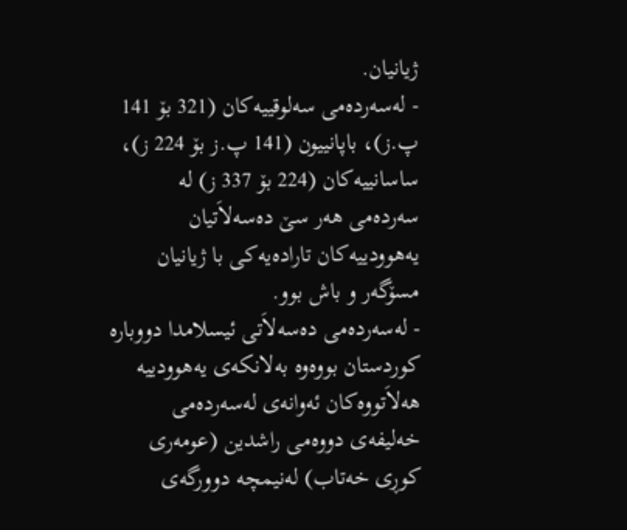ژیانیان.
- له‌سه‌رده‌می‌ سه‌لوقییه‌كان (321 بۆ 141 پ.ز)، باپانییون (141 پ.ز بۆ 224 ز)، ساسانییه‌كان (224 بۆ 337 ز) له‌ سه‌رده‌می‌ هه‌ر سێ‌ ده‌سه‌لاَتیان یه‌هوودییه‌كان تاراده‌یه‌كی‌ با ژیانیان مسۆگه‌ر و باش بوو.
- له‌سه‌رده‌می‌ ده‌سه‌لاَتی‌ ئیسلامدا دووباره‌ كوردستان بووه‌وه‌ به‌لانكه‌ی‌ یه‌هوودییه‌ هه‌لاَتووه‌كان ئه‌وانه‌ی‌ له‌سه‌رده‌می‌ خه‌لیفه‌ی‌ دووه‌می‌ راشدین (عومه‌ری‌ كوڕی‌ خه‌تاب) له‌نیمچه‌ دوورگه‌ی‌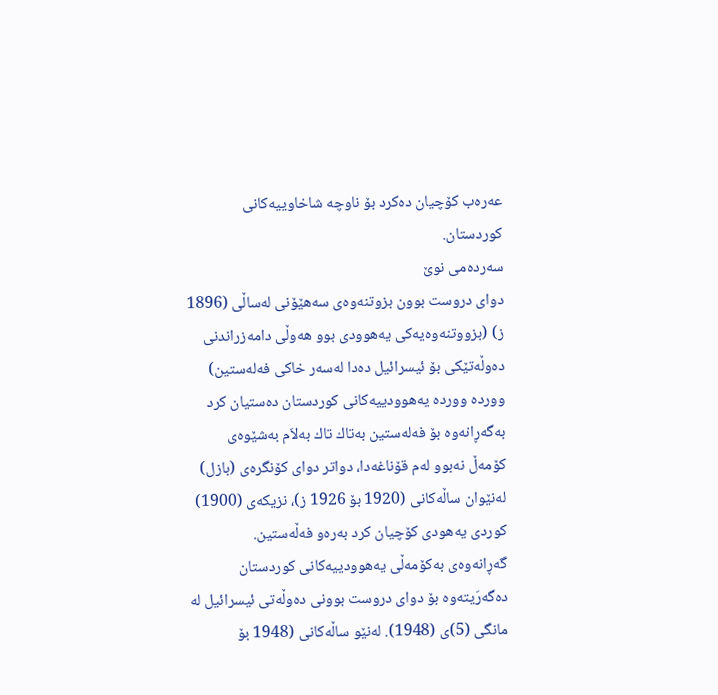عه‌ره‌ب كۆچیان ده‌كرد بۆ ناوچه‌ شاخاوییه‌كانی‌ كوردستان.
سه‌رده‌می‌ نوێ‌
دوای‌ دروست بوون بزوتنه‌وه‌ی‌ سه‌هێۆنی‌ له‌ساڵی‌ (1896 ز) (بزووتنه‌وه‌یه‌كی‌ یه‌هوودی‌ بوو هه‌وڵی‌ دامه‌زراندنی‌ ده‌وڵه‌تێكی‌ بۆ ئیسرائیل ده‌دا له‌سه‌ر خاكی‌ فه‌له‌ستین) وورده‌ وورده‌ یه‌هوودییه‌كانی‌ كوردستان ده‌ستیان كرد به‌گه‌ڕانه‌وه‌ بۆ فه‌له‌ستین به‌تاك تاك به‌لاَم به‌شێوه‌ی‌ كۆمه‌ڵ نه‌بوو له‌م قۆناغه‌دا، دواتر دوای‌ كۆنگره‌ی‌ (بازل) له‌نێوان ساڵه‌كانی‌ (1920 بۆ 1926 ز)، نزیكه‌ی‌ (1900) كوردی‌ یه‌هودی‌ كۆچیان كرد به‌ره‌و فه‌ڵه‌ستین.
گه‌ڕانه‌وه‌ی‌ به‌كۆمه‌ڵی‌ یه‌هوودییه‌كانی‌ كوردستان ده‌گه‌رَیته‌وه‌ بۆ دوای‌ دروست بوونی‌ ده‌وڵه‌تی‌ ئیسرائیل له‌ مانگی‌ (5)ی‌ (1948). له‌نێو ساڵه‌كانی‌ (1948 بۆ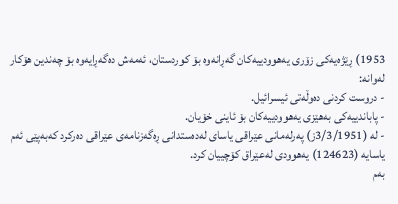1953) ڕێژه‌یه‌كی‌ زۆری‌ یه‌هوودییه‌كان گه‌ڕانه‌وه‌ بۆ كوردستان، ئه‌مه‌ش ده‌گه‌ڕایه‌وه‌ بۆ چه‌ندین هۆكار له‌وانه‌:
- دروست كردنی‌ ده‌وڵه‌تی‌ ئیسرائیل.
- پاباندییه‌كی‌ به‌هێزی‌ یه‌هوودییه‌كان بۆ ئاینی‌ خۆیان.
- له‌ (3/3/1951ز) په‌رله‌مانی‌ عێراقی‌ یاسای‌ له‌ده‌ستدانی‌ ڕه‌گه‌زنامه‌ی‌ عێراقی‌ ده‌ركرد كه‌به‌پێی‌ ئه‌م یاسایه‌ (124623) یه‌هوودی‌ له‌عێراق كۆچییان كرد.
به‌م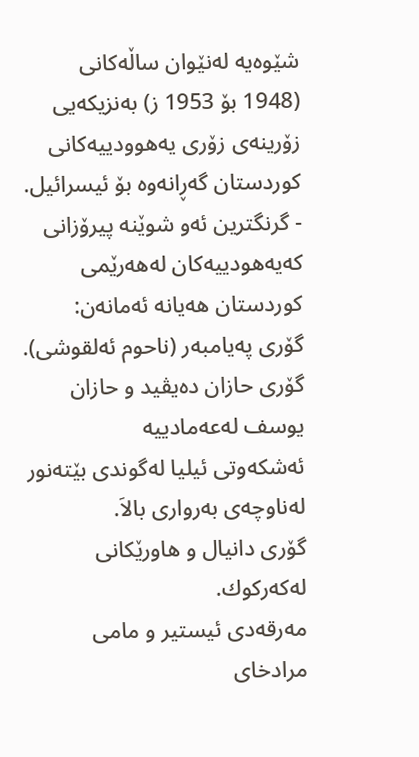شێوه‌یه‌ له‌نێوان ساڵه‌كانی‌ (1948 بۆ 1953 ز) به‌نزیكه‌یی زۆرینه‌ی‌ زۆری‌ یه‌هوودییه‌كانی‌ كوردستان گه‌ڕانه‌وه‌ بۆ ئیسرائیل.
- گرنگترین ئه‌و شوێنه‌ پیرۆزانی‌ كه‌یه‌هودییه‌كان له‌هه‌رێمی‌ كوردستان هه‌یانه‌ ئه‌مانه‌ن:
گۆری‌ په‌یامبه‌ر (ناحوم ئه‌لقوشی‌).
گۆری‌ حازان ده‌یڤید و حازان یوسف له‌عه‌مادییه‌
ئه‌شكه‌وتی‌ ئیلیا له‌گوندی‌ بێته‌نور له‌ناوچه‌ی‌ به‌رواری‌ بالاَ.
گۆری‌ دانیال و هاورێكانی‌ له‌كه‌ركوك.
مه‌رقه‌دی‌ ئیستیر و مامی‌ مرادخای‌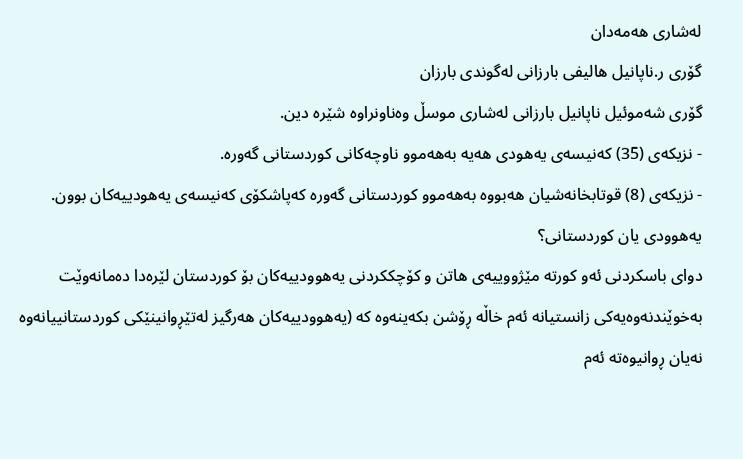له‌شاری‌ هه‌مه‌دان
گۆری‌ ر.ناپانیل هالیفی‌ بارزانی‌ له‌گوندی‌ بارزان
گۆری‌ شه‌موئیل ناپانیل بارزانی‌ له‌شاری‌ موسڵ وه‌ناونراوه‌ شێره‌ دین.
- نزیكه‌ی‌ (35) كه‌نیسه‌ی‌ یه‌هودی‌ هه‌یه‌ به‌هه‌موو ناوچه‌كانی‌ كوردستانی‌ گه‌وره‌.
- نزیكه‌ی‌ (8) قوتابخانه‌شیان هه‌بووه‌ به‌هه‌موو كوردستانی‌ گه‌وره‌ كه‌پاشكۆی‌ كه‌نیسه‌ی‌ یه‌هودییه‌كان بوون.
یه‌هوودی‌ یان كوردستانی‌؟
دوای‌ باسكردنی‌ ئه‌و كورته‌ مێژووییه‌ی‌ هاتن و كۆچككردنی‌ یه‌هوودییه‌كان بۆ كوردستان لێره‌دا ده‌مانه‌وێت به‌خوێندنه‌وه‌یه‌كی‌ زانستیانه‌ ئه‌م خاڵه‌ ڕۆشن بكه‌ینه‌وه‌ كه‌ (یه‌هوودییه‌كان هه‌رگیز له‌تێڕوانینێكی‌ كوردستانییانه‌وه‌ نه‌یان ڕوانیوه‌ته‌ ئه‌م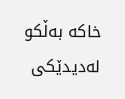خاكه‌ به‌ڵكو له‌دیدێكی‌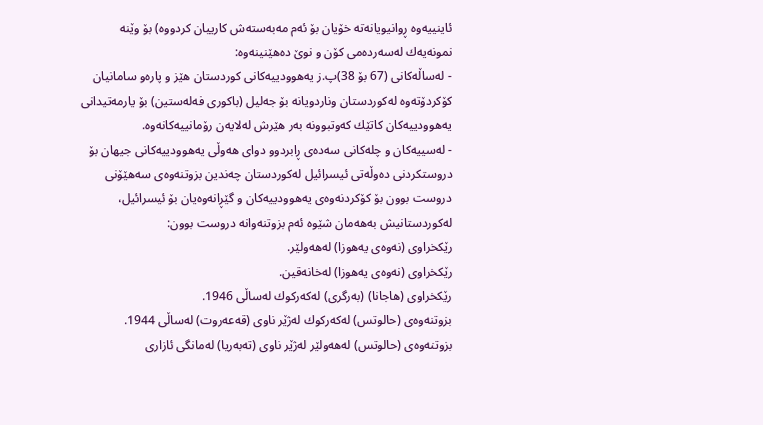ئاینییه‌وه‌ ڕوانیویانه‌ته‌ خۆیان بۆ ئه‌م مه‌به‌سته‌ش كارییان كردووه‌) بۆ وێنه‌ نمونه‌یه‌ك له‌سه‌رده‌می‌ كۆن و نوێ‌ ده‌هێنینه‌وه‌:
- له‌ساڵه‌كانی‌ (67 بۆ 38)پ.ز یه‌هوودییه‌كانی‌ كوردستان هێز و پاره‌و سامانیان كۆكردۆته‌وه‌ له‌كوردستان وناردویانه‌ بۆ جه‌لیل (باكوری‌ فه‌له‌ستین) بۆ یارمه‌تیدانی‌ یه‌هوودییه‌كان كاتێك كه‌وتبوونه‌ به‌ر هێرش له‌لایه‌ن رۆمانییه‌كانه‌وه‌.
- له‌سییه‌كان و چله‌كانی‌ سه‌ده‌ی‌ ڕابردوو دوای‌ هه‌وڵی‌ یه‌هوودییه‌كانی‌ جیهان بۆ دروستكردنی‌ ده‌وڵه‌تی‌ ئیسرائیل له‌كوردستان چه‌ندین بزوتنه‌وه‌ی‌ سه‌هێۆنی‌ دروست بوون بۆ كۆكردنه‌وه‌ی‌ یه‌هوودییه‌كان و گێڕانه‌وه‌یان بۆ ئیسرائیل، له‌كوردستانیش به‌هه‌مان شێوه‌ ئه‌م بزوتنه‌وانه‌ دروست بوون:
رێكخراوی‌ (نه‌وه‌ی‌ یه‌هوزا) له‌هه‌ولێر.
رێكخراوی‌ (نه‌وه‌ی‌ یه‌هوزا) له‌خانه‌قین.
رێكخراوی‌ (هاجانا) (به‌رگری‌) له‌كه‌ركوك له‌ساڵی‌ 1946.
بزوتنه‌وه‌ی‌ (حالوتس) له‌كه‌ركوك له‌ژێر ناوی‌ (قه‌عه‌روت) له‌ساڵی‌ 1944.
بزوتنه‌وه‌ی‌ (حالوتس) له‌هه‌ولێر له‌ژێر ناوی‌ (ته‌به‌ریا) له‌مانگی‌ ئازاری‌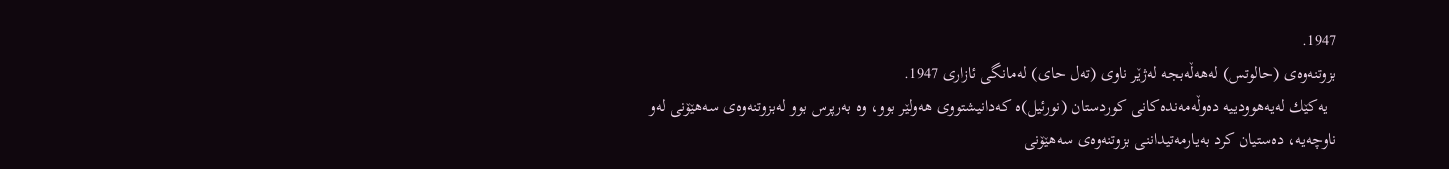1947.
بزوتنه‌وه‌ی‌ (حالوتس) له‌هه‌ڵه‌بجه‌ له‌ژێر ناوی‌ (ته‌ل حای‌) له‌مانگی‌ ئازاری‌ 1947.
  یه‌كێك له‌یه‌هوودییه‌ ده‌وڵه‌مه‌نده‌كانی‌ كوردستان (نورئیل)ه‌ كه‌دانیشتووی‌ هه‌ولێر بوو، وه‌ به‌رپرس بوو له‌بزوتنه‌وه‌ی‌ سه‌هێۆنی‌ له‌و ناوچه‌یه‌، ده‌ستیان كرد به‌یارمه‌تیداننی‌ بزوتنه‌وه‌ی‌ سه‌هێۆنی‌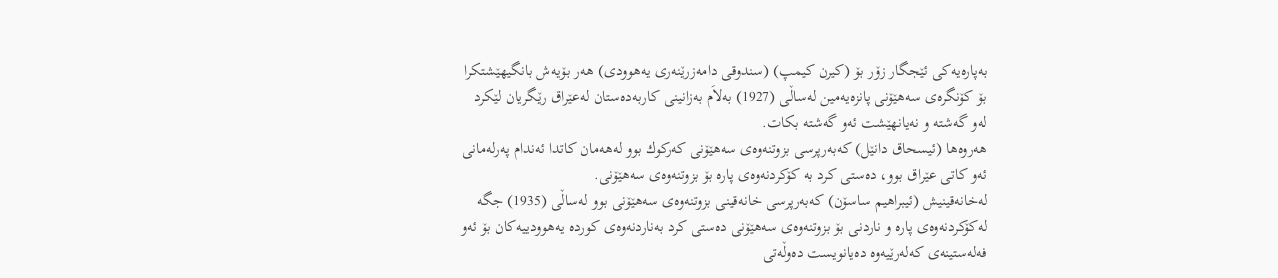به‌پاره‌یه‌كی‌ ئێجگار زۆر بۆ (كیرن كیمپ) (سندوقی‌ دامه‌زرێنه‌ری‌ یه‌هوودی‌) هه‌ر بۆیه‌ش بانگیهێشتكرا بۆ كۆنگره‌ی‌ سه‌هێۆنی‌ پانزه‌یه‌مین له‌ساڵی‌ (1927) به‌لاَم به‌زانینی‌ كاربه‌ده‌ستان له‌عێراق رێگریان لێكرد له‌و گه‌شته‌ و نه‌یانهێشت ئه‌و گه‌شته‌ بكات.
هه‌روه‌ها (ئیسحاق دانێل) كه‌به‌رپرسی‌ بزوتنه‌وه‌ی‌ سه‌هێۆنی‌ كه‌ركوك بوو له‌هه‌مان كاتدا ئه‌ندام په‌رله‌مانی‌ ئه‌و كاتی‌ عێراق بوو، ده‌ستی‌ كرد به‌ كۆكردنه‌وه‌ی‌ پاره‌ بۆ بزوتنه‌وه‌ی‌ سه‌هێۆنی‌.
له‌خانه‌قینیش (ئیبراهیم ساسۆن) كه‌به‌رپرسی‌ خانه‌قینی‌ بزوتنه‌وه‌ی‌ سه‌هێۆنی‌ بوو له‌ساڵی‌ (1935) جگه‌ له‌كۆكردنه‌وه‌ی‌ پاره‌ و ناردنی‌ بۆ بزوتنه‌وه‌ی‌ سه‌هێۆنی‌ ده‌ستی‌ كرد به‌ناردنه‌وه‌ی‌ كورده‌ یه‌هوودییه‌كان بۆ ئه‌و فه‌له‌ستینه‌ی‌ كه‌له‌رێیه‌وه‌ ده‌یانویست ده‌وڵه‌تی‌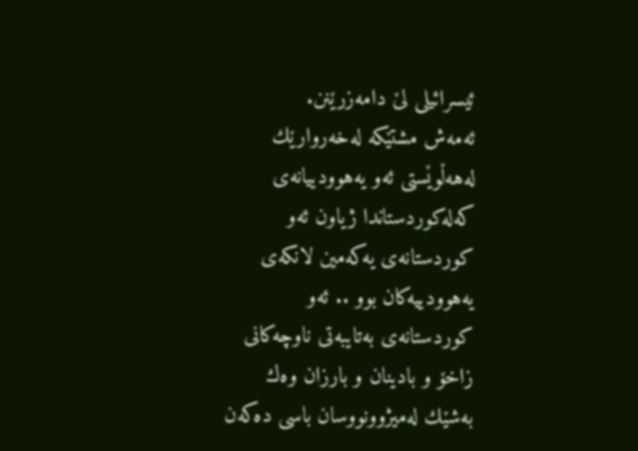ئیسرائیلی‌ لێ دامه‌زرێنن.
ئه‌مه‌ش مشتێكه‌ له‌خه‌روارێك له‌هه‌ڵوێستی‌ ئه‌و یه‌هوودییانه‌ی‌ كه‌له‌كوردستاندا ژیاون ئه‌و كوردستانه‌ی‌ یه‌كه‌مین لانكه‌ی‌ یه‌هوودییه‌كان بوو .. ئه‌و كوردستانه‌ی‌ به‌تایبه‌تی‌ ناوچه‌كانی‌ زاخۆ و بادینان و بارزان وه‌ك به‌شێك له‌میژوونووسان باسی‌ ده‌كه‌ن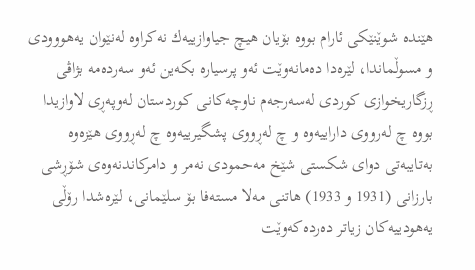هێنده‌ شوێنێكی‌ ئارام بووه‌ بۆیان هیچ جیاوازییه‌ك نه‌كراوه‌ له‌نێوان یه‌هووودی و مسوڵماندا، لێره‌دا ده‌مانه‌وێت ئه‌و پرسیاره‌ بكه‌ین ئه‌و سه‌رده‌مه‌ بژاڤی‌ ڕزگاریخوازی‌ كوردی‌ له‌سه‌رجه‌م ناوچه‌كانی‌ كوردستان له‌وپه‌ڕی‌ لاوازیدا بووه‌ چ له‌رووی‌ داراییه‌وه‌ و چ له‌ڕووی‌ پشگیرییه‌وه‌ چ له‌ڕووی‌ هێزه‌وه‌ به‌تایبه‌تی‌ دوای‌ شكستی‌ شێخ مه‌حمودی‌ نه‌مر و دامركاندنه‌وه‌ی‌ شۆڕشی‌ بارزانی‌ (1931 و 1933) هاتنی‌ مه‌لا مسته‌فا بۆ سلێمانی‌، لێره‌شدا رۆڵی‌ یه‌هودییه‌كان زیاتر ده‌رده‌كه‌وێت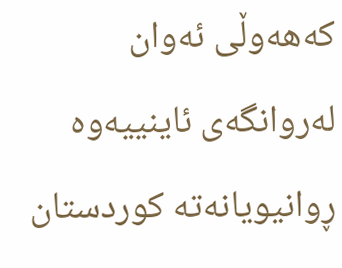كه‌هه‌وڵی‌ ئه‌وان له‌روانگه‌ی‌ ئاینییه‌وه‌ ڕوانیویانه‌ته‌ كوردستان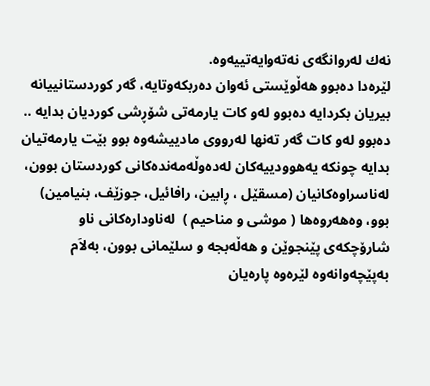نه‌ك له‌روانگه‌ی‌ نه‌ته‌وایه‌تییه‌وه‌.
لێره‌دا ده‌بوو هه‌ڵوێستی‌ ئه‌وان ده‌ربكه‌وتایه‌، گه‌ر كوردستانییانه‌ بیریان بكردایه‌ ده‌بوو له‌و كات یارمه‌تی‌ شۆڕشی‌ كوردیان بدایه‌ .. ده‌بوو له‌و كات گه‌ر ته‌نها له‌رووی‌ مادییشه‌وه‌ بوو بێت یارمه‌تیان بدایه‌ چونكه‌ یه‌هوودییه‌كان له‌ده‌وڵه‌مه‌نده‌كانی‌ كوردستان بوون، له‌ناسراوه‌كانیان (مسقێل ، ڕابین، رافائیل، جوزێف، بنیامین) بوو، وه‌هه‌روه‌ها ( موشی و مناحیم )  له‌ناوداره‌كانی ناو شارۆچكه‌ی پێنجوێن و هه‌ڵه‌بجه‌ و سلێمانی بوون، به‌لاَم به‌پێچه‌وانه‌وه‌ لێره‌وه‌ پاره‌یان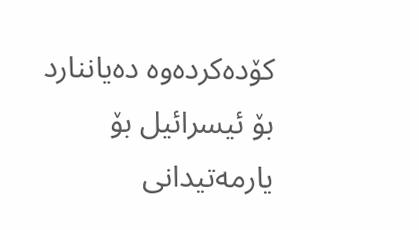كۆده‌كرده‌وه‌ ده‌یاننارد بۆ ئیسرائیل بۆ یارمه‌تیدانی‌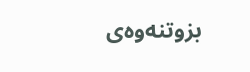بزوتنه‌وه‌ی‌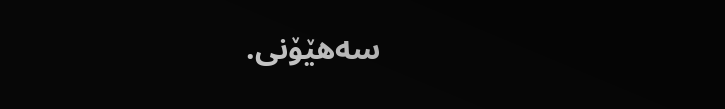سه‌هێۆنی‌.